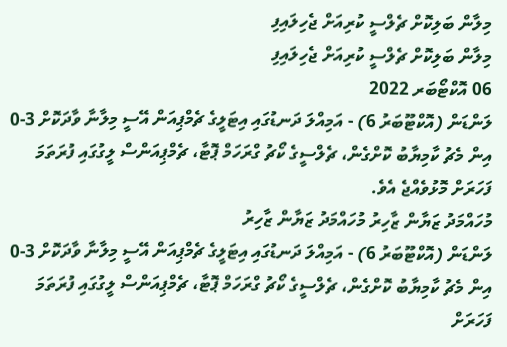މިލާން ބަލިކޮށް ޗެލްސީ ކުރިއަށް ޖެހިލައިފި
މިލާން ބަލިކޮށް ޗެލްސީ ކުރިއަށް ޖެހިލައިފި
06 އޮކްޓޯބަރ 2022
ލަންޑަން (އޮކްޓޫބަރު 6) - އަމިއްލަ ދަނޑުގައި އިޓަލީގެ ޗެމްޕިއަން އޭސީ މިލާނާ ވާދަކޮށް 3-0 އިން މެޗު ކާމިޔާބު ކޮށްގެން، ޗެލްސީގެ ކޯޗު ގްރަހަމް ޕޮޓާ، ޗެމްޕިއަންސް ލީގުގައި ފުރަތަމަ ފަހަރަށް މޮޅުވެއްޖެ އެވެ.
މުހައްމަދު ޒަޔާން ޒާހިރު މުހައްމަދު ޒަޔާން ޒާހިރު
ލަންޑަން (އޮކްޓޫބަރު 6) - އަމިއްލަ ދަނޑުގައި އިޓަލީގެ ޗެމްޕިއަން އޭސީ މިލާނާ ވާދަކޮށް 3-0 އިން މެޗު ކާމިޔާބު ކޮށްގެން، ޗެލްސީގެ ކޯޗު ގްރަހަމް ޕޮޓާ، ޗެމްޕިއަންސް ލީގުގައި ފުރަތަމަ ފަހަރަށް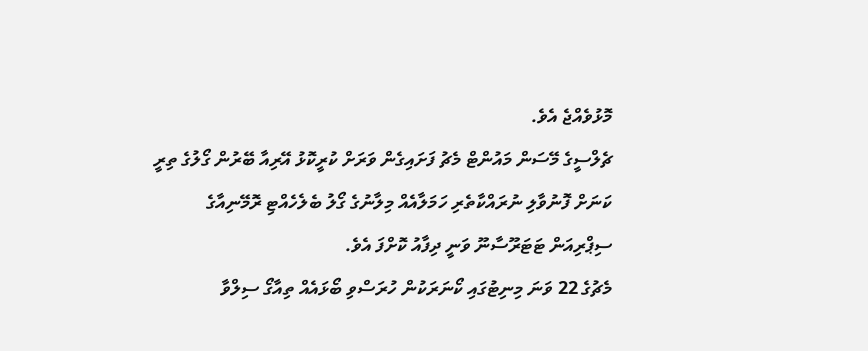މޮޅުވެއްޖެ އެވެ.
ޗެލްސީގެ މޭސަން މައުންޓް މެޗު ފަށައިގެން ވަރަށް ކުރީކޮޅު އޭރިއާ ބޭރުން ގޯލުގެ ތިރީ ކަނަށް ފޮނުވާލި ނުރައްކާތެރި ހަމަލާއެއް މިލާނުގެ ގޯލު ބެލެހެއްޓި ރޮމޭނިއާގެ ސިޕްރިއަން ޓަޓަރޫސާނޫ ވަނީ ދިފާއު ކޮށްފަ އެވެ.
މެޗުގެ 22 ވަނަ މިނިޓުގައި ކޯނަރަކުން ހުރަސްވި ބޯޅައެއް ތިއާގޯ ސިލްވާ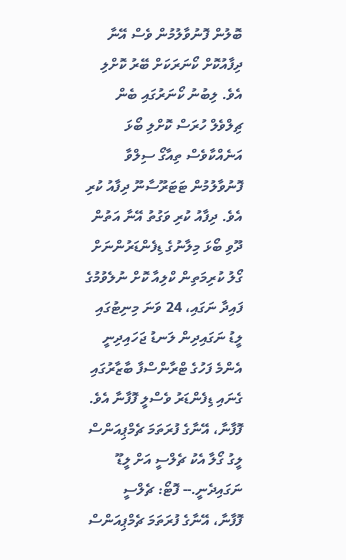ބޮލުން ފޮނުވާލުމުން ވެސް އޭނާ ދިފާއުކޮށް ކޯނަރަކަށް ބޭރު ކޮށްލި އެވެ. ލިބުނު ކޯނަރުގައި ބެން ޗިލްވެލް ހުރަސް ކޮށްލި ބޯޅަ އަނެއްކާވެސް ތިއާގޯ ސިލްވާ ފޮނުވާލުމުން ޓަޓަރޫސާނޫ ދިފާއު ކުރި އެވެ. ދިފާއު ކުރި ވަގުތު އޭނާ އަތުން ދޫވި ބޯޅަ މިލާނުގެ ޑިފެންޑަރުންނަށް ގޯލު ކުރިމަތިން ކްލިއާ ކޮށް ނުލެވުމުގެ ފައިދާ ނަގައި، 24 ވަނަ މިނިޓުގައި ލީޑު ނަގައިދިން ލަނޑު ޖަހައިދިނީ އެންމެ ފަހުގެ ޓްރާންސްފާ ބާޒާރުގައި ގެނައި ޑިފެންޑަރު ވެސްލީ ފޮފާނާ އެވެ.
ފޮފާނާ، އޭނާގެ ފުރަތަމަ ޗެމްޕިއަންސް ލީގު ގޯލާ އެކު ޗެލްސީ އަށް ލީޑޫ ނަގައިދެނީ.-- ފޮޓޯ: ޗެލްސީ
ފޮފާނާ، އޭނާގެ ފުރަތަމަ ޗެމްޕިއަންސް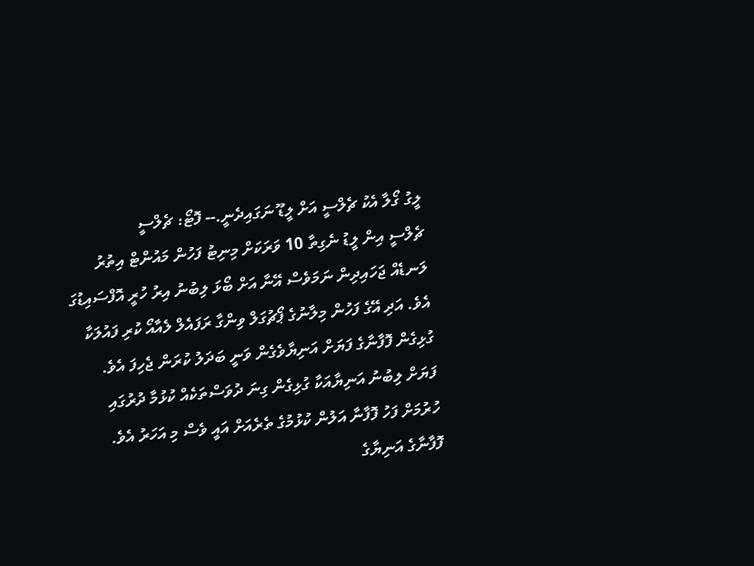ލީގު ގޯލާ އެކު ޗެލްސީ އަށް ލީޑޫ ނަގައިދެނީ.-- ފޮޓޯ: ޗެލްސީ
ޗެލްސީ އިން ލީޑު ނެގިތާ 10 ވަރަކަށް މިނިޓު ފަހުން މައުންޓް އިތުރު ލަނޑެއް ޖަހައިދިން ނަމަވެސް އޭނާ އަށް ބޯޅަ ލިބުނު އިރު ހުރީ އޮފްސައިޑުގަ އެވެ. އަދި އޭގެ ފަހުން މިލާނުގެ ޕޯޗުގަލް ވިންގާ ރަފައެލް ލެއާއޯ ކުރި ފައުލަކާ ގުޅިގެން ފޮފާނާގެ ފަޔަށް އަނިޔާވެގެން ވަނީ ބަދަލު ކުރަން ޖެހިފަ އެވެ.
ފަޔަށް ލިބުނު އަނިޔާއަކާ ގުޅިގެން ގިނަ ދުވަސްތަކެއް ކުޅުމާ ދުރުގައި ހުރުމަށް ފަހު ފޮފާނާ އަލުން ކުޅުމުގެ ތެރެއަށް އައީ ވެސް މި އަހަރު އެވެ. ފޮފާނާގެ އަނިޔާގެ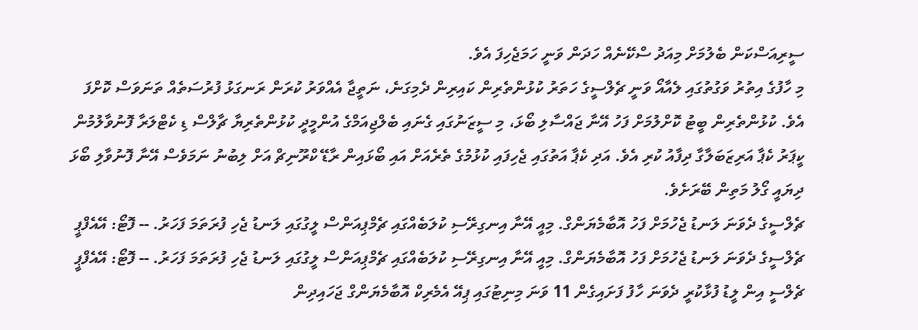ސީރިއަސްކަން ބެލުމަށް މިއަދު ސްކޭނެއް ހަދަން ވަނީ ހަމަޖެހިފަ އެވެ.
މި ހާފުގެ އިތުރު ވަގުތުގައި ލެއާއޯ ވަނީ ޗެލްސީގެ ހަތަރު ކުޅުންތެރިން ކައިރިން ދެމިގަނެ، ނަތީޖާ އެއްވަރު ކުރަން ރަނގަޅު ފުރުސަތެއް ތަނަވަސް ކޮށްފަ އެވެ. ކުޅުންތެރިން ބީޓު ކޮށްލުމަށް ފަހު އޭނާ ޖައްސާލި ބޯޅަ، މި ސީޒަނުގައި ގެނައި ބެލްޖިއަމްގެ އުންމީދީ ކުޅުންތެރިޔާ ޗާލްސް ޑި ކެޓްލަރާ ފޮނުވާލުމުން ކީޕަރު ކެޕާ އަރިޒަބަލާގާ ދިފާއު ކުރި އެވެ. އަދި ކެޕާ އަތުގައި ޖެހިފައި ކުޅުމުގެ ތެރެއަށް އައި ބޯޅައިން ރާޑޭ ކްރޫނިޗް އަށް ލިބުނު ނަމަވެސް އޭނާ ފޮނުވާލި ބޯޅަ ދިޔައީ ގޯލު މަތިން ބޭރަށެވެ.
ޗެލްސީގެ ދެވަނަ ލަނޑު ޖެހުމަށް ފަހު އޮބާމެޔަންގް. މިއީ އޭނާ އިނގިރޭސި ކުލަބެއްގައި ޗެމްޕިއަންސް ލީގުގައި ލަނޑު ޖެހި ފުރަތަމަ ފަހަރު. -- ފޮޓޯ: އޭއެފްޕީ
ޗެލްސީގެ ދެވަނަ ލަނޑު ޖެހުމަށް ފަހު އޮބާމެޔަންގް. މިއީ އޭނާ އިނގިރޭސި ކުލަބެއްގައި ޗެމްޕިއަންސް ލީގުގައި ލަނޑު ޖެހި ފުރަތަމަ ފަހަރު. -- ފޮޓޯ: އޭއެފްޕީ
ޗެލްސީ އިން ލީޑު ފުޅާކުރީ ދެވަނަ ހާފު ފަށައިގެން 11 ވަނަ މިނިޓުގައި ޕިއޭ އެމެރިކް އޮބާމެޔަންގް ޖަހައިދިން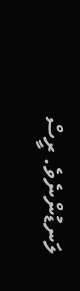ލަނޑުންނެވެ. ރީސް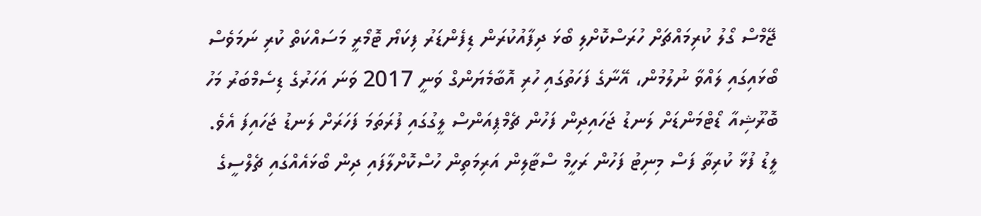ޖޭމްސް ގޯލު ކުރިމައްޗަށް ހުރަސްކޮށްލި ބޯޅަ ދިފާއުކުރަން ޑިފެންޑަރު ފިކަޔޯ ޓޮމޯރީ މަސައްކަތް ކުރި ނަމަވެސް ބޯޅައިގައި ލައްވާ ނުލުމުން، އޭނާގެ ފަހަތުގައި ހުރި އޮބާމެޔަންގް ވަނީ 2017 ވަނަ އަހަރުގެ ޑިސެމްބަރު މަހު ބޮރޫޝިއާ ޑޯޓްމަންޑަށް ލަނޑު ޖަހައިދިން ފަހުން ޗެމްޕިއަންސް ލީގުގައި ފުރަތަމަ ފަހަރަށް ލަނޑު ޖަހައިފަ އެވެ.
ލީޑު ފުޅާ ކުރިތާ ފަސް މިނިޓު ފަހުން ރަހީމް ސްޓާލިން އަރިމަތިން ހުސްކޮށްލާފައި ދިން ބޯޅައެއްގައި ޗެލްސީގެ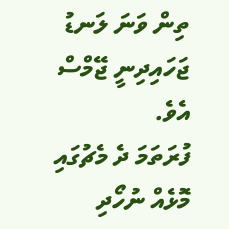ތިން ވަނަ ލަނޑު ޖަހައިދިނީ ޖޭމްސް އެވެ.
ފުރަތަމަ ދެ މެޗުގައި މޮޅެއް ނުހޯދި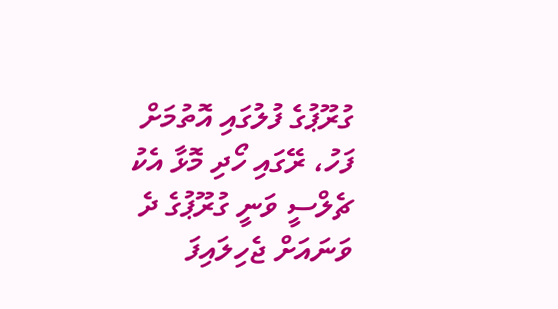ގުރޫޕުގެ ފުލުގައި އޮތުމަށް ފަހު، ރޭގައި ހޯދި މޮޅާ އެކު ޗެލްސީ ވަނީ ގުރޫޕުގެ ދެ ވަނައަށް ޖެހިލައިފަ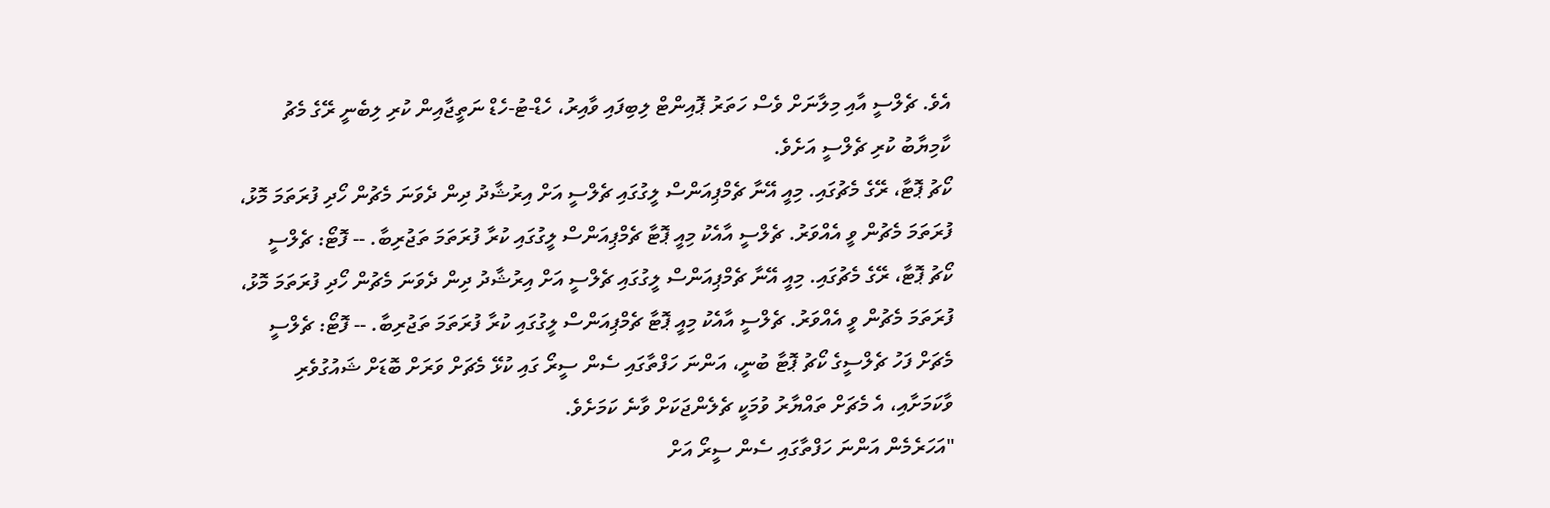އެވެ. ޗެލްސީ އާއި މިލާނަށް ވެސް ހަތަރު ޕޮއިންޓް ލިބިފައި ވާއިރު، ހެޑް-ޓު-ހެޑް ނަތީޖާއިން ކުރި ލިބެނީ ރޭގެ މެޗު ކާމިޔާބު ކުރި ޗެލްސީ އަށެވެ.
ކޯޗު ޕޮޓާ، ރޭގެ މެޗުގައި. މިއީ އޭނާ ޗެމްޕިއަންސް ލީގުގައި ޗެލްސީ އަށް އިރުޝާދު ދިން ދެވަނަ މެޗުން ހޯދި ފުރަތަމަ މޮޅު، ފުރަތަމަ މެޗުން ވީ އެއްވަރު. ޗެލްސީ އާއެކު މިއީ ޕޮޓާ ޗެމްޕިއަންސް ލީގުގައި ކުރާ ފުރަތަމަ ތަޖުރިބާ. -- ފޮޓޯ: ޗެލްސީ
ކޯޗު ޕޮޓާ، ރޭގެ މެޗުގައި. މިއީ އޭނާ ޗެމްޕިއަންސް ލީގުގައި ޗެލްސީ އަށް އިރުޝާދު ދިން ދެވަނަ މެޗުން ހޯދި ފުރަތަމަ މޮޅު، ފުރަތަމަ މެޗުން ވީ އެއްވަރު. ޗެލްސީ އާއެކު މިއީ ޕޮޓާ ޗެމްޕިއަންސް ލީގުގައި ކުރާ ފުރަތަމަ ތަޖުރިބާ. -- ފޮޓޯ: ޗެލްސީ
މެޗަށް ފަހު ޗެލްސީގެ ކޯޗު ޕޮޓާ ބުނީ، އަންނަ ހަފްތާގައި ސެން ސީރޯ ގައި ކުޅޭ މެޗަށް ވަރަށް ބޮޑަށް ޝައުގުވެރި ވާކަމަށާއި، އެ މެޗަށް ތައްޔާރު ވުމަކީ ޗެލެންޖަކަށް ވާނެ ކަމަށެވެ.
"އަހަރެމެން އަންނަ ހަފްތާގައި ސެން ސީރޯ އަށް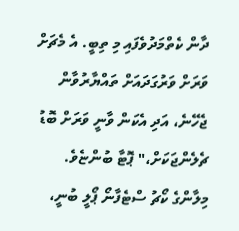ދާން ކެތްމަދުވެފައި މި ތިބީ. އެ މެޗަށް ވަރަށް ވަރުގަދައަށް ތައްޔާރުވާން ޖެހޭނެ، އަދި އެކަން ވާނީ ވަރަށް ބޮޑު ޗެލެންޖަކަށް،" ޕޮޓާ ބުންޏެވެ.
މިލާންގެ ކޯޗު ސްޓެފާނޯ ޕޯލީ ބުނީ،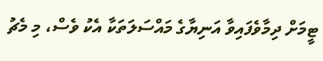ޓީމަށް ދިމާވެފައިވާ އަނިޔާގެ މައްސަލަތަކާ އެކު ވެސް، މި މެޗު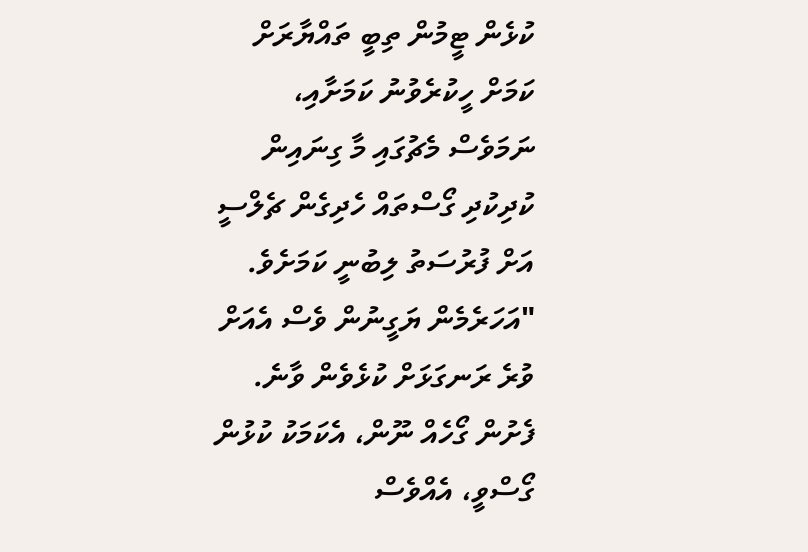ކުޅެން ޓީމުން ތިބީ ތައްޔާރަށް ކަމަށް ހީކުރެވުނު ކަމަށާއި، ނަމަވެސް މެޗުގައި މާ ގިނައިން ކުދިކުދި ގޯސްތައް ހެދިގެން ޗެލްސީ އަށް ފުރުސަތު ލިބުނީ ކަމަށެވެ.
"އަހަރެމެން ޔަގީނުން ވެސް އެއަށް ވުރެ ރަނގަޅަށް ކުޅެވެން ވާނެ. ފެށުން ގޯހެއް ނޫން، އެކަމަކު ކުޅުން ގޯސްވީ، އެއްވެސް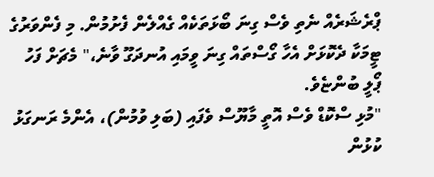ޕްރެޝަރެއް ނެތި ވެސް ގިނަ ބޯޅަތަކެއް ގެއްލެން ފެށުމުން. މި ފެންވަރުގެ ޓީމަކާ ދެކޮޅަށް އެހާ ގޯސްތައް ގިނަ ވީމައި އުނދަގޫ ވާނެ،" މެޗަށް ފަހު ޕޯލީ ބުންޏެވެ.
"މުޅި ސްކޮޑް ވެސް އޮތީ މާޔޫސް ވެފައި (ބަލި ވުމުން)، އެންމެ ރަނގަޅު ކުޅުން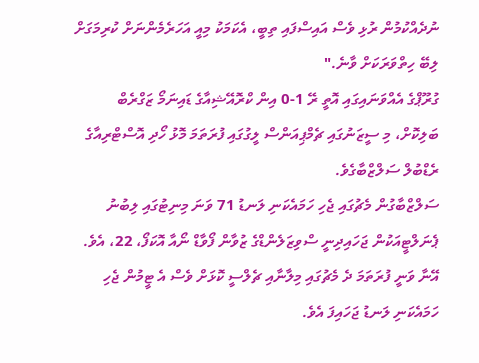ނުދެއްކުމުން ރުޅި ވެސް އައިސްފައި ތިބީ، އެކަމަކު މިއީ އަހަރެމެންނަށް ކުރިމަގަށް ލިބޭ ހިތްވަރަކަށް ވާނެ."
ގުރޫޕްގެ އެއްވަނައިގައި އޮތީ ރޭ 1-0 އިން ކްރޮއޭޝިއާގެ ޑައިނަމޯ ޒަގްރެބް ބަލިކޮށް، މި ސީޒަނުގައި ޗެމްޕިއަންސް ލީގުގައި ފުރަތަމަ މޮޅު ހޯދި އޮސްޓްރިއާގެ ރެޑްބުލް ސަލްޒްބާގެވެ.
ސަލްޒްބާގުން މެޗުގައި ޖެހި ހަމައެކަނި ލަނޑު 71 ވަނަ މިނިޓުގައި ލިބުނު ޕެނަލްޓީއަކުން ޖަހައިދިނީ ސްވިޒަލެންޑްގެ ޒުވާން ފޯވާޑް ނޯއާ އޮކަފޯ، 22، އެވެ. އޭނާ ވަނީ ފުރަތަމަ ދެ މެޗުގައި މިލާނާއި ޗެލްސީ ކޮޅަށް ވެސް އެ ޓީމުން ޖެހި ހަމައެކަނި ލަނޑު ޖަހައިފަ އެވެ.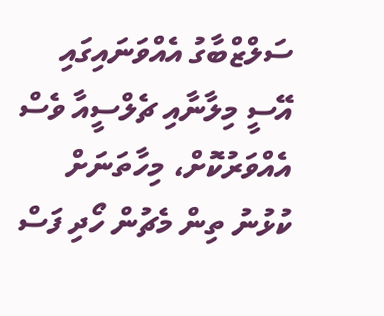ސަލްޒްބާގު އެއްވަނައިގައި އޭސީ މިލާނާއި ޗެލްސީއާ ވެސް އެއްވަރުކޮށް، މިހާތަނަށް ކުޅުނު ތިން މެޗުން ހޯދި ފަސް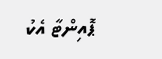ޕޮއިންޓާ އެކު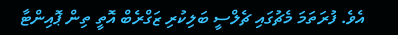އެވެ. ފުރަތަމަ މެޗުގައި ޗެލްސީ ބަލިކުރި ޒަގްރެބް އޮތީ ތިން ޕޮއިންޓާ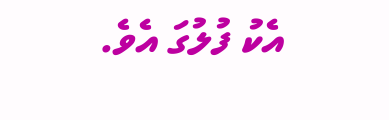އެކު ފުލުގަ އެވެ.